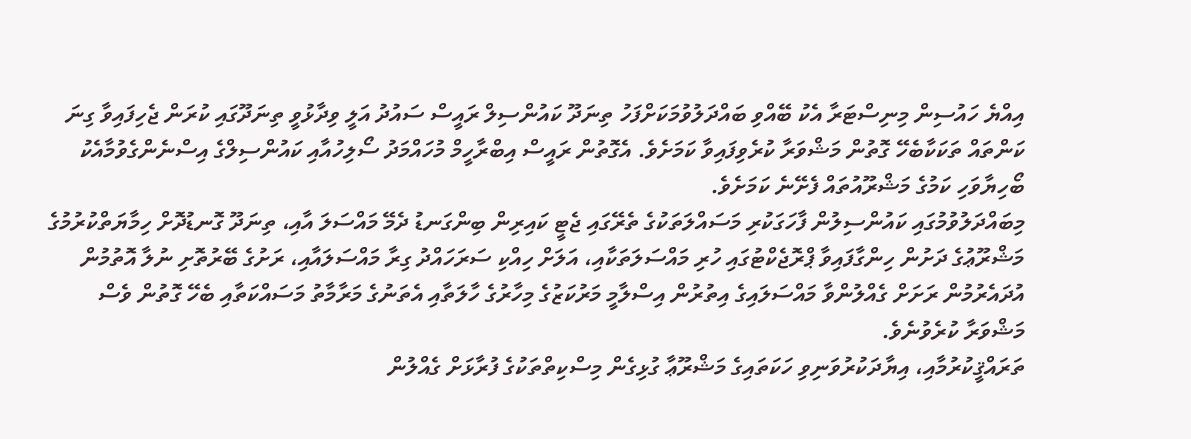އިއްޔެ ހައުސިން މިނިސްޓަރާ އެކު ބޭއްވި ބައްދަލުވުމަކަށްފަހު ތިނަދޫ ކައުންސިލް ރައީސް ސައުދު އަލީ ވިދާޅުވީ ތިނަދޫގައި ކުރަން ޖެހިފައިވާ ގިނަ ކަންތައް ތަކަކާބެހޭ ގޮތުން މަޝްވަރާ ކުރެވިފައިވާ ކަމަށެވެ. އެގޮތުން ރައީސް އިބްރާހީމް މުހައްމަދު ސޯލިހުއާއި ކައުންސިލްގެ އިސްނެންގެވުމާއެކު ބޯހިޔާވަހި ކަމުގެ މަޝްރޫއުތައް ފެށޭނެ ކަމަށެވެ.
މިބައްދަލުވުމުގައި ކައުންސިލުން ފާހަގަކުރި މަސައްލަތަކުގެ ތެރޭގައި ޖެޓީ ކައިރިން ބިންގަނޑު ދެމޭ މައްސަލަ އާއި، ތިނަދޫ ގޮނޑުދޮށް ހިމާޔަތްކުރުމުގެ
މަޝްރޫޢުގެ ދަށުން ހިންގާފައިވާ ޕްރޮޖެކްޓުގައި ހުރި މައްސަލަތަކާއި، އަލަށް ހިއްކި ސަރަހައްދު ގިރާ މައްސަލައާއި، ރަށުގެ ބޭރުތޮށި ނުލާ އޮތުމުން
އުދައެރުމުން ރަށަށް ގެއްލުންވާ މައްސަލައިގެ އިތުރުން އިސްލާމީ މަރުކަޒުގެ މިހާރުގެ ހާލަތާއި އެތަނުގެ މަރާމާތު މަސައްކަތާއި ބެހޭ ގޮތުން ވެސް
މަޝްވަރާ ކުރެވުނެވެ.
ތަރައްޤީކުރުމާއި، އިޔާދަކުރުވަނިވި ހަކަތައިގެ މަޝްރޫޢާ ގުޅިގެން މިސްކިތްތަކުގެ ފުރާޅަށް ގެއްލުން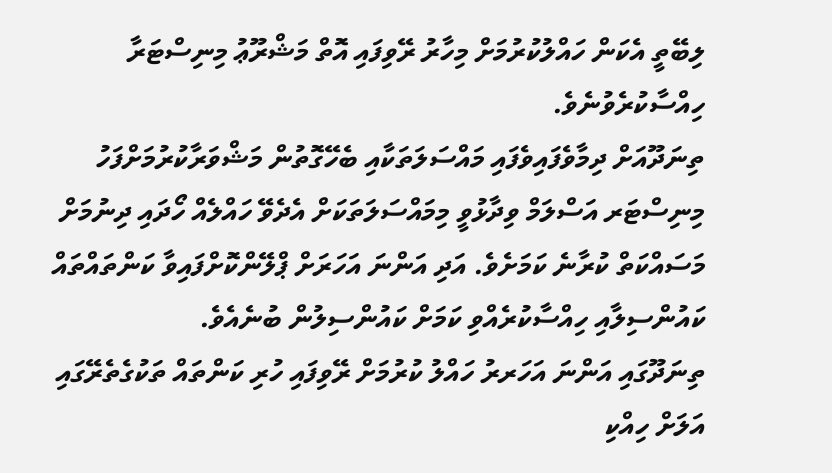ލިބޭތީ އެކަން ހައްލުކުރުމަށް މިހާރު ރޭވިފައި އޮތް މަޝްރޫޢު މިނިސްޓަރާ ހިއްސާކުރެވުނެވެ.
ތިނަދޫއަށް ދިމާވެފައިވެފައި މައްސަލަތަކާއި ބެހޭގޮތުން މަޝްވަރާކުރުމަށްފަހު މިނިސްޓަރ އަސްލަމް ވިދާޅުވީ މިމައްސަލަތަކަށް އެދެވޭ ހައްލެއް ހޯދައި ދިނުމަށް މަސައްކަތް ކުރާނެ ކަމަށެވެ. އަދި އަންނަ އަހަރަށް ޕްލޭންކޮށްފައިވާ ކަންތައްތައް ކައުންސިލާއި ހިއްސާކުރެއްވި ކަމަށް ކައުންސިލުން ބުނެއެވެ.
ތިނަދޫގައި އަންނަ އަހަރރު ހައްލު ކުރުމަށް ރޭވިފައި ހުރި ކަންތައް ތަކުގެތެރޭގައި އަލަށް ހިއްކި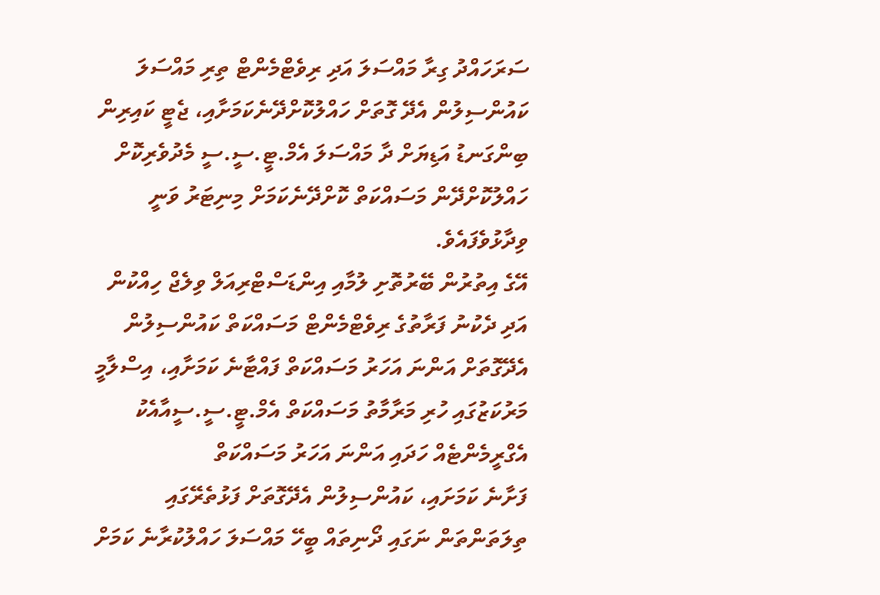ސަރަހައްދު ގިރާ މައްސަލަ އަދި ރިވެޓްމެންޓް ތިރި މައްސަލަ ކައުންސިލުން އެދޭ ގޮތަށް ހައްލުކޮށްދޭނެކަމަށާއި، ޖެޓީ ކައިރިން ބިންގަނޑު އަޑިޔަށް ދާ މައްސަލަ އެމް.ޓީ.ސީ.ސީ މެދުވެރިކޮށް ހައްލުކޮށްދޭން މަސައްކަތް ކޮށްދޭނެކަމަށް މިނިޓަރު ވަނީ ވިދާޅުވެފައެވެ.
އޭގެ އިތުރުން ބޭރުތޮށި ލުމާއި އިންޑަސްޓްރިއަލް ވިލެޖް ހިއްކުން އަދި ދެކުނު ފަރާތުގެ ރިވެޓްމެންޓް މަސައްކަތް ކައުންސިލުން އެދޭގޮތަށް އަންނަ އަހަރު މަސައްކަތް ފައްޓާނެ ކަމަށާއި، އިސްލާމީ މަރުކަޒުގައި ހުރި މަރާމާތު މަސައްކަތް އެމް.ޓީ.ސީ.ސީއާއެކު އެގްރީމެންޓެއް ހަދައި އަންނަ އަހަރު މަސައްކަތް
ފަށާނެ ކަމަށައި، ކައުންސިލުން އެދޭގޮތަށް ފަޅުތެރޭގައި ތިލަތަންތަން ނަގައި ދޯނިތައް ބީހޭ މައްސަލަ ހައްލުކުރާނެ ކަމަށް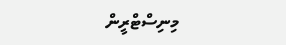މިނިސްޓްރީން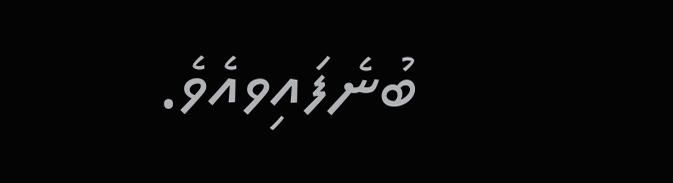ބުނެފައިވއެވެ.